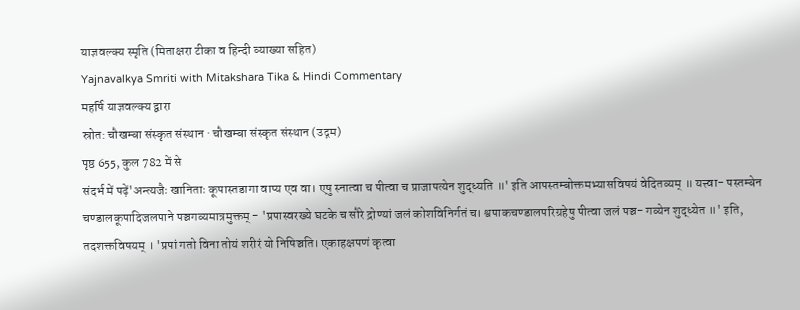याज्ञवल्क्य स्मृति (मिताक्षरा टीका व हिन्दी व्याख्या सहित)
Yajnavalkya Smriti with Mitakshara Tika & Hindi Commentary
महर्षि याज्ञवल्क्य द्वारा
स्रोत: चौखम्बा संस्कृत संस्थान · चौखम्बा संस्कृत संस्थान (उद्गम)
पृष्ठ 655, कुल 782 में से
संदर्भ में पढ़ें'अन्त्यजैः खानिताः कूपास्तडागा वाप्य एव वा। एषु स्नात्वा च पीत्वा च प्राजापत्येन शुद्ध्यति ॥' इति आपस्तम्बोक्तमभ्यासविषयं वेदितव्यम् ॥ यत्त्वा- पस्तम्बेन चण्डालकूपादिजलपाने पञ्चगव्यमात्रमुक्तम् - 'प्रपास्वरख्ये घटके च सौरे द्रोण्यां जलं कोशविनिर्गतं च। श्वपाकचण्डालपरिग्रहेषु पीत्वा जलं पञ्च- गव्येन शुद्ध्येत ॥' इति, तदशक्तविषयम् । 'प्रपां गतो विना तोयं शरीरं यो निषिञ्चति। एकाहक्षपणं कृत्वा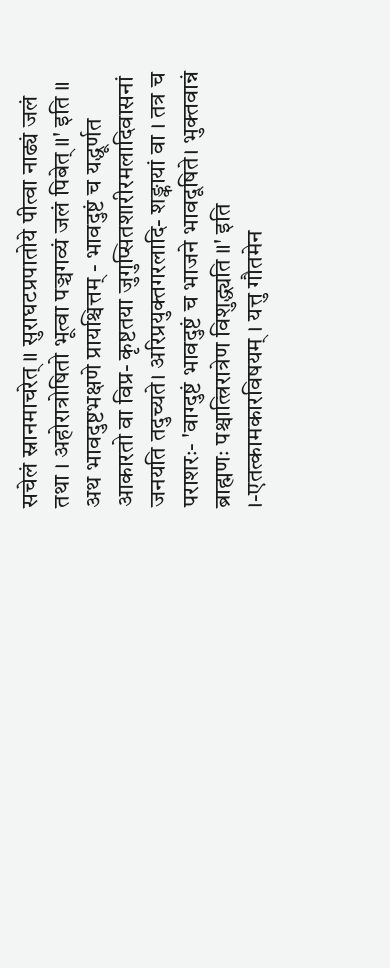सचेलं स्नानमाचरेत् ॥ सुराघटप्रपातोये पीत्वा नाढ्यं जलं तथा । अहोरात्रोषितो भूत्वा पञ्चगव्यं जलं पिबेत् ॥' इति ॥ अथ भावदुष्टभक्षणे प्रायश्चित्तम् - भावदुष्टं च यद्धूर्णत आकारतो वा विप्र- कृष्टतया जुगुप्सितशारीरमलादिवासनां जनयति तदुच्यते। अरिप्रयुक्तगरलादि- शङ्कायां वा । तत्र च पराशरः- 'वाग्दुष्टं भावदुष्टं च भाजने भावदूषिते। भुक्तवान्नं ब्राह्मणः पश्चात्त्रिरात्रेण विशुद्ध्यति ॥' इति ।-एतत्कामकारविषयम् । यत्तु गौतमेन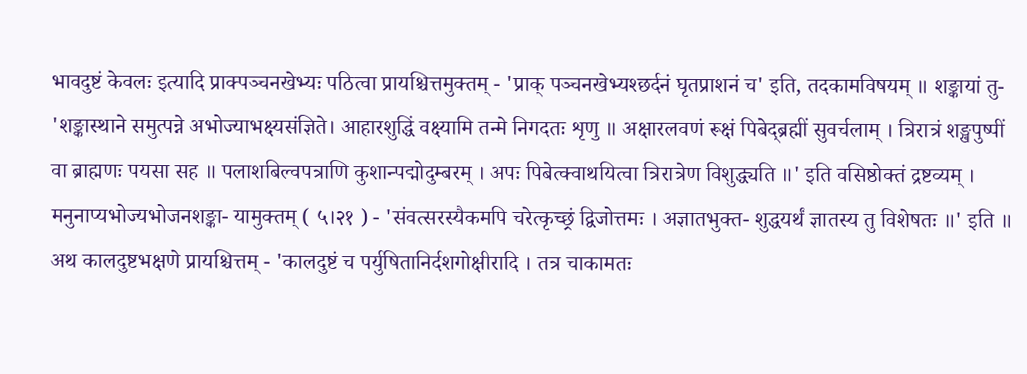भावदुष्टं केवलः इत्यादि प्राक्पञ्चनखेभ्यः पठित्वा प्रायश्चित्तमुक्तम् - 'प्राक् पञ्चनखेभ्यश्छर्दनं घृतप्राशनं च' इति, तदकामविषयम् ॥ शङ्कायां तु- 'शङ्कास्थाने समुत्पन्ने अभोज्याभक्ष्यसंज्ञिते। आहारशुद्धिं वक्ष्यामि तन्मे निगदतः शृणु ॥ अक्षारलवणं रूक्षं पिबेद्ब्रह्मीं सुवर्चलाम् । त्रिरात्रं शङ्खपुष्पीं वा ब्राह्मणः पयसा सह ॥ पलाशबिल्वपत्राणि कुशान्पद्मोदुम्बरम् । अपः पिबेत्क्वाथयित्वा त्रिरात्रेण विशुद्ध्यति ॥' इति वसिष्ठोक्तं द्रष्टव्यम् । मनुनाप्यभोज्यभोजनशङ्का- यामुक्तम् ( ५।२१ ) - 'संवत्सरस्यैकमपि चरेत्कृच्छ्रं द्विजोत्तमः । अज्ञातभुक्त- शुद्धयर्थं ज्ञातस्य तु विशेषतः ॥' इति ॥ अथ कालदुष्टभक्षणे प्रायश्चित्तम् - 'कालदुष्टं च पर्युषितानिर्दशगोक्षीरादि । तत्र चाकामतः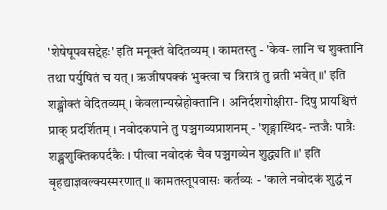'शेषेषूपवसद्देहः' इति मनूक्तं वेदितव्यम् । कामतस्तु - 'केव- लानि च शुक्तानि तथा पर्युषितं च यत् । ऋजीषपक्कं भुक्त्वा च त्रिरात्रं तु व्रती भवेत् ॥' इति शङ्खोक्तं वेदितव्यम् । केवलान्यस्नेहोक्तानि । अनिर्दशगोक्षीरा- दिषु प्रायश्चित्तं प्राक् प्रदर्शितम् । नवोदकपाने तु पञ्चगव्यप्राशनम् - 'शृङ्गास्थिद- न्तजैः पात्रैः शङ्खशुक्तिकपर्दकैः । पीत्वा नवोदकं चैव पञ्चगव्येन शुद्ध्यति ॥' इति बृहद्याज्ञवल्क्यस्मरणात् ॥ कामतस्तूपवासः कर्तव्यः - 'काले नवोदकं शुद्धं न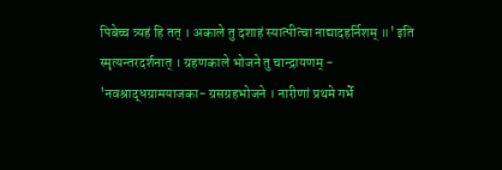पिबेच्च त्र्यहं हि तत् । अकाले तु दशाहं स्यात्पीत्वा नाद्यादहर्निशम् ॥' इति स्मृत्यन्तरदर्शनात् । ग्रहणकाले भोजने तु चान्द्रायणम् - 'नवश्राद्धग्रामयाजका- ग्रसग्रहभोजने । नारीणां प्रथमे गर्भे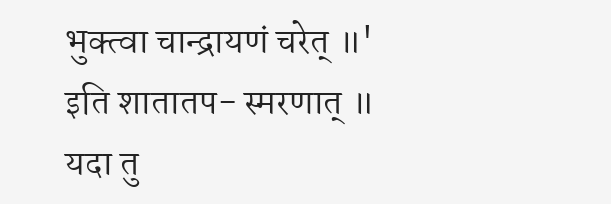भुक्त्वा चान्द्रायणं चरेत् ॥' इति शातातप- स्मरणात् ॥ यदा तु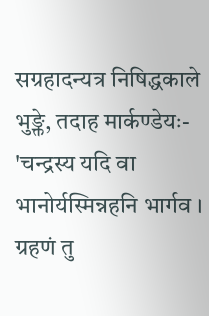सग्रहादन्यत्र निषिद्धकाले भुङ्क्ते, तदाह मार्कण्डेयः- 'चन्द्रस्य यदि वा भानोर्यस्मिन्नहनि भार्गव । ग्रहणं तु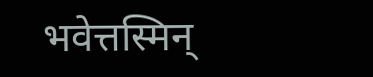भवेत्तस्मिन्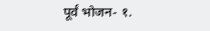पूर्वं भोजन- १.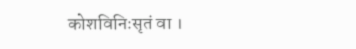कोशविनिःसृतं वा ।